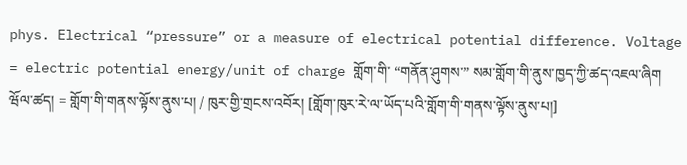phys. Electrical “pressure” or a measure of electrical potential difference. Voltage = electric potential energy/unit of charge གློག་གི་ “གནོན་ཤུགས་” སམ་གློག་གི་ནུས་ཁྱད་ཀྱི་ཚད་འཇལ་ཞིག ཝོལ་ཚད། = གློག་གི་གནས་ལྟོས་ནུས་པ། / ཁུར་གྱི་གྲངས་འབོར། [གློག་ཁུར་རེ་ལ་ཡོད་པའི་གློག་གི་གནས་ལྟོས་ནུས་པ།]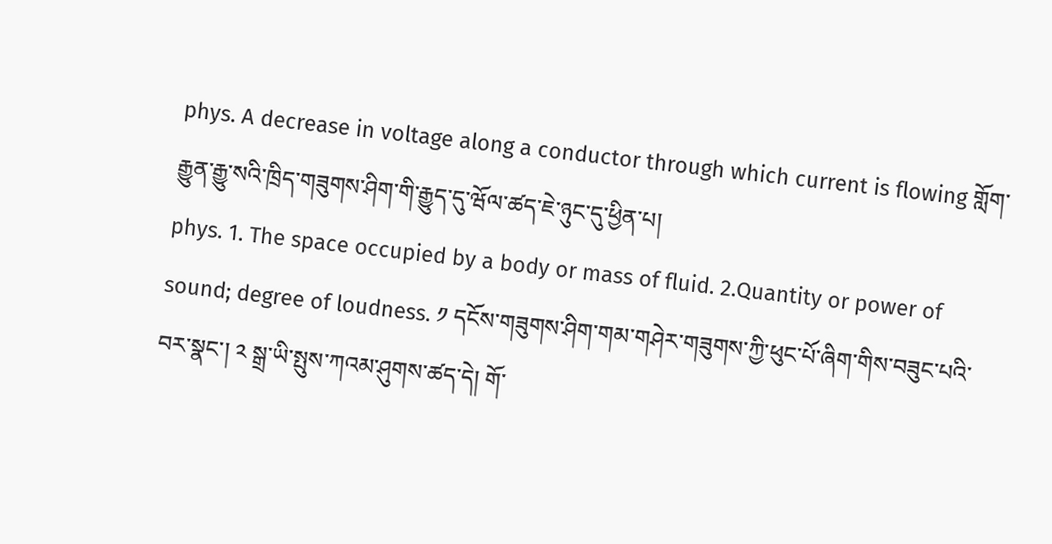phys. A decrease in voltage along a conductor through which current is flowing གློག་རྒྱུན་རྒྱུ་སའི་ཁྲིད་གཟུགས་ཤིག་གི་རྒྱུད་དུ་ཝོལ་ཚད་ཇེ་ཉུང་དུ་ཕྱིན་པ།
phys. 1. The space occupied by a body or mass of fluid. 2.Quantity or power of sound; degree of loudness. ༡ དངོས་གཟུགས་ཤིག་གམ་གཤེར་གཟུགས་ཀྱི་ཕུང་པོ་ཞིག་གིས་བཟུང་པའི་བར་སྣང་། ༢ སྒྲ་ཡི་སྤུས་ཀའམ་ཤུགས་ཚད་དེ། གོ་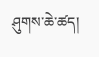ཤུགས་ཆེ་ཚད།